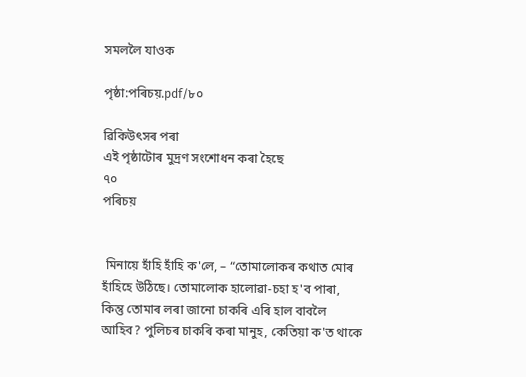সমললৈ যাওক

পৃষ্ঠা:পৰিচয়.pdf/৮০

ৱিকিউৎসৰ পৰা
এই পৃষ্ঠাটোৰ মুদ্ৰণ সংশোধন কৰা হৈছে
৭০
পৰিচয়


 মিনায়ে হাঁহি হাঁহি ক'লে, – “তোমালোকৰ কথাত মোৰ হাঁহিহে উঠিছে। তোমালোক হালোৱা-চহা হ'ব পাৰা, কিন্তু তোমাৰ লৰা জানো চাকৰি এৰি হাল বাবলৈ আহিব? পুলিচৰ চাকৰি কৰা মানুহ, কেতিয়া ক'ত থাকে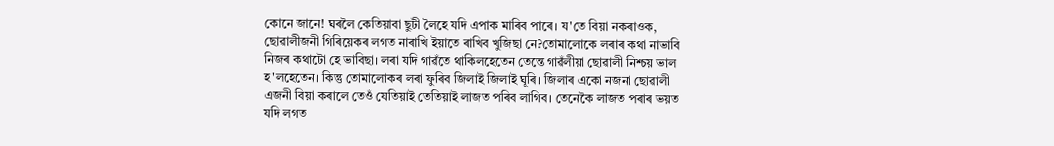কোনে জানে! ঘৰলৈ কেতিয়াবা ছুটী লৈহে যদি এপাক মাৰিব পাৰে। য'তে বিয়া নকৰাওক, ছোৱালীজনী গিৰিয়েকৰ লগত নাৰাখি ইয়াতে ৰাখিব খুজিছা নে?তোমালোকে লৰাৰ কথা নাভাবি নিজৰ কথাটো হে ভাবিছা। লৰা যদি গাৱঁতে থাকিলহেতেন তেন্তে গাৱঁলীয়া ছোৱালী নিশ্চয় ভাল হ'লহেতেন। কিন্তু তোমালোকৰ লৰা ফুৰিব জিলাই জিলাই ঘূৰি। জিলাৰ একো নজনা ছোৱালী এজনী বিয়া কৰালে তেওঁ যেতিয়াই তেতিয়াই লাজত পৰিব লাগিব। তেনেকৈ লাজত পৰাৰ ভয়ত যদি লগত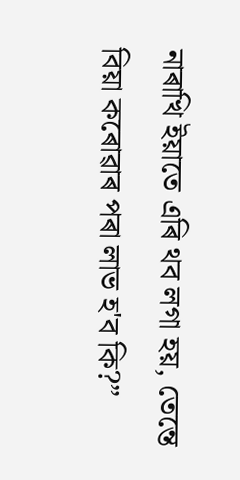নাৰাখি ইয়াতে এৰি থব লগা হয়, তেন্তে বিয়া কৰোৱাৰ পৰা লাভ হ'ব কি?”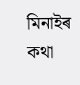মিনাইৰ কথা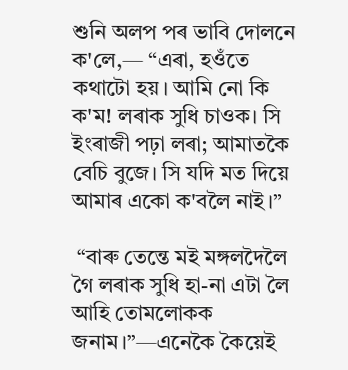শুনি অলপ পৰ ভাবি দোলনে ক'লে,— “এৰা, হওঁতে কথাটো হয়। আমি নো কি ক'ম! লৰাক সুধি চাওক। সি ইংৰাজী পঢ়া লৰা; আমাতকৈ বেচি বুজে। সি যদি মত দিয়ে আমাৰ একো ক'বলৈ নাই।”

 “বাৰু তেন্তে মই মঙ্গলদৈলৈ গৈ লৰাক সুধি হা-না এটা লৈ আহি তোমলোকক জনাম।”—এনেকৈ কৈয়েই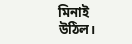মিনাই উঠিল।